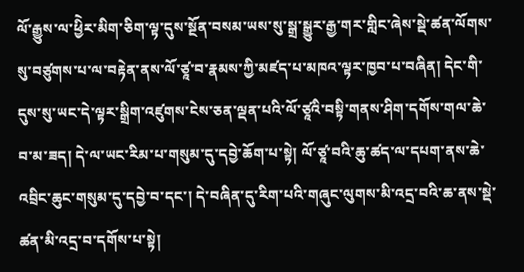ལོ་རྒྱུས་ལ་ཕྱིེར་མིག་ཅིག་ལྟ་དུས་སྔོན་བསམ་ཡས་སུ་སྒྲ་སྒྱུར་རྒྱ་གར་གླིང་ཞེས་སྡེ་ཚན་ལོགས་སུ་བཙུགས་པ་ལ་བརྟེན་ནས་ལོ་ཙཱ་བ་རྣམས་ཀྱི་མཛད་པ་མཁའ་ལྟར་ཁྱབ་པ་བཞིན། དེང་གི་དུས་སུ་ཡང་དེ་ལྟར་སྒྲིག་འཛུགས་ངེས་ཅན་ལྡན་པའི་ལོ་ཙཱའི་བསྟི་གནས་ཤིག་དགོས་གལ་ཆེ་བ་མ་ཟད། དེ་ལ་ཡང་རིམ་པ་གསུམ་དུ་དབྱེ་ཆོག་པ་སྟེ། ལོ་ཙཱ་བའི་ཆུ་ཚད་ལ་དཔག་ནས་ཆེ་འབྲིང་ཆུང་གསུམ་དུ་དབྱེ་བ་དང་། དེ་བཞིན་དུ་རིག་པའི་གཞུང་ལུགས་མི་འདྲ་བའི་ཆ་ནས་སྡེ་ཚན་མི་འདྲ་བ་དགོས་པ་སྟེ།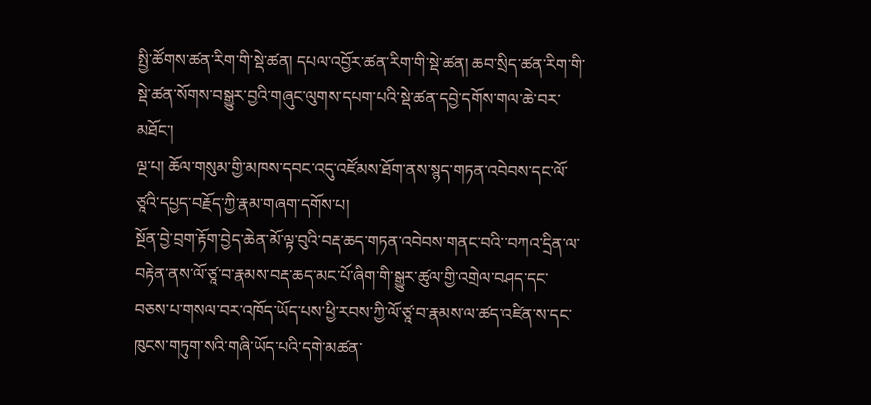སྤྱི་ཚོགས་ཚན་རིག་གི་སྡེ་ཚན། དཔལ་འབྱོར་ཚན་རིག་གི་སྡེ་ཚན། ཆབ་སྲིད་ཚན་རིག་གི་སྡེ་ཚན་སོགས་བསྒྱུར་བྱའི་གཞུང་ལུགས་དཔག་པའི་སྡེ་ཚན་དབྱེ་དགོས་གལ་ཆེ་བར་མཐོང་།
ལྔ་པ། ཆོལ་གསུམ་གྱི་མཁས་དབང་འདུ་འཛོམས་ཐོག་ནས་སྙད་གཏན་འབེབས་དང་ལོ་ཙཱའི་དཔྱད་བརྗོད་ཀྱི་རྣམ་གཞག་དགོས་པ།
སྔོན་བྱེ་བྲག་རྟོག་བྱེད་ཆེན་མོ་ལྟ་བུའི་བརྡ་ཆད་གཏན་འབེབས་གནང་བའི་་བཀའ་དྲིན་ལ་བརྟེན་ནས་ལོ་ཙཱ་བ་རྣམས་བརྡ་ཆད་མང་པོ་ཞིག་གི་སྒྱུར་ཚུལ་གྱི་འགྲེལ་བཤད་དང་བཅས་པ་གསལ་བར་འཁོད་ཡོད་པས་ཕྱི་རབས་ཀྱི་ལོ་ཙཱ་བ་རྣམས་ལ་ཚད་འཛིན་ས་དང་ཁུངས་གཏུག་སའི་གཞི་ཡོད་པའི་དགེ་མཚན་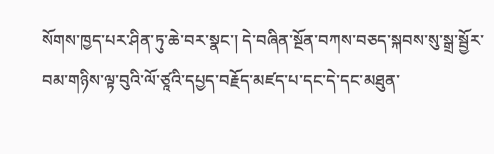སོགས་ཁྱད་པར་ཤིན་ཏུ་ཆེ་བར་སྣང་། དེ་བཞིན་སྔོན་བཀས་བཅད་སྐབས་སུ་སྒྲ་སྦྱོར་བམ་གཉིས་ལྟ་བུའི་ལོ་ཙཱའི་དཔྱད་བརྗོད་མཛད་པ་དང་དེ་དང་མཐུན་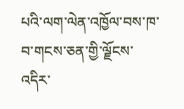པའི་ལག་ལེན་འཁྱོལ་བས་ཁ་བ་གངས་ཅན་གྱི་ལྗོངས་འདིར་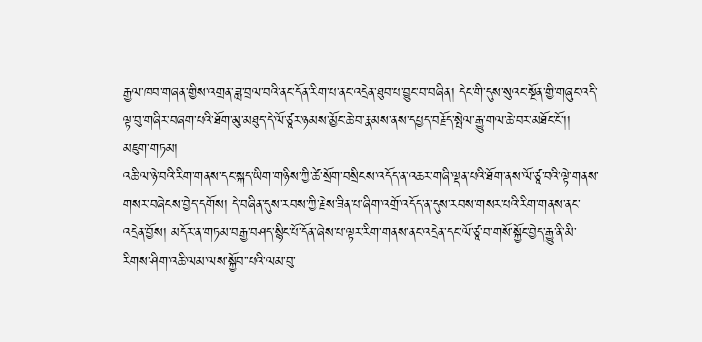རྒྱལ་ཁབ་གཞན་གྱིས་འགྲན་ཟླ་བྲལ་བའི་ནང་དོན་རིག་པ་ནང་འདྲེན་ཐུབ་པ་བྱུང་བ་བཞིན། དེང་གི་དུས་སུའང་སྔོན་གྱི་གཞུང་འདི་ལྟ་བུ་གཞིར་བཞག་པའི་ཐོག་མུ་མཐུད་དེ་ལོ་ཙཱར་ཉམས་མྱོང་ཆེ་བ་རྣམས་ནས་དཔྱད་བརྗོད་སྤེལ་རྒྱུ་གལ་ཆེ་བར་མཐོང་ངོ་།།
མཇུག་གཏམ།
འཆི་ལ་ཉེ་བའི་རིག་གནས་དང་སྐད་ཡིག་གཉིས་ཀྱི་ཚེ་སྲོག་བསྲིངས་འདོད་ན་འཆར་གཞི་ལྡན་པའི་ཐོག་ནས་ལོ་ཙཱ་བའི་ལྟེ་གནས་གསར་བཞེངས་བྱེད་དགོས། དེ་བཞིན་དུས་རབས་ཀྱི་རྗེས་ཟིན་པ་ཞིག་འགྲོ་འདོད་ན་དུས་རབས་གསར་པའི་རིག་གནས་ནང་འདྲེན་བྱོས། མདོར་ན་གཏམ་བརྒྱ་བཤད་སྙིང་པོ་དོན་ཞེས་པ་ལྟར་རིག་གནས་ནང་འདྲེན་དང་ལོ་ཙཱ་བ་གསོ་སྐྱོང་བྱེད་རྒྱུ་ནི་མི་རིགས་ཤིག་འཆི་ལམ་ལས་སྐྱོབ་་པའི་ལམ་བུ་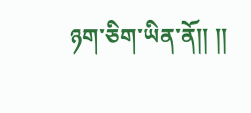ཉག་ཅིག་ཡིན་ནོ།། །།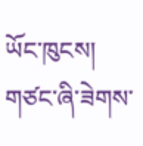ཡོང་ཁུངས། གཙང་ཞི་ཟེགས་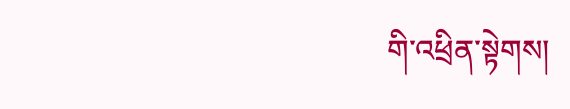གི་འཕྲིན་སྟེགས།